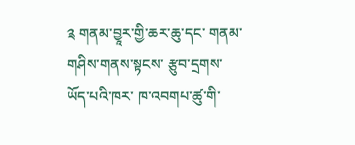༉ གནམ་བྱཱར་གྱི་ཆར་ཆུ་དང་ གནམ་གཤིས་གནས་སྟངས་ རྩུབ་དྲགས་ཡོད་པའི་ཁར་ ཁ་འབགཔ་ཚུ་གི་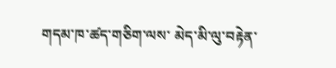གདམ་ཁ་ཚད་གཅིག་ལས་ མེད་མི་ལུ་བརྟེན་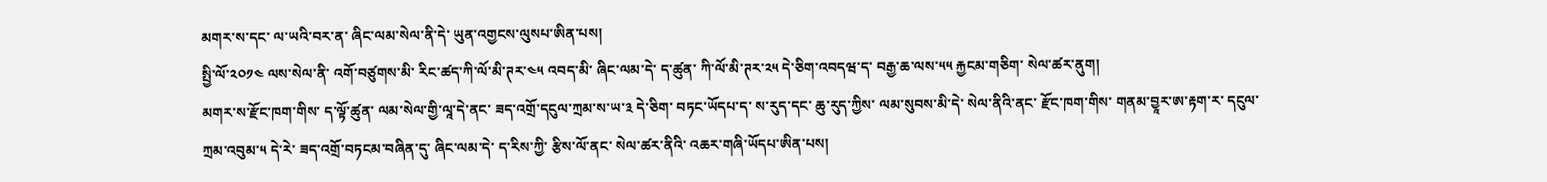མགར་ས་དང་ ལ་ཡའི་བར་ན་ ཞིང་ལམ་སེལ་ནི་དེ་ ཡུན་འགྱངས་ལུསཔ་ཨིན་པས།
སྤྱི་ལོ་༢༠༡༤ ལས་སེལ་ནི་ འགོ་བཙུགས་མི་ རིང་ཚད་ཀི་ལོ་མི་ཊར་༤༥ འབད་མི་ ཞིང་ལམ་དེ་ ད་ཚུན་ ཀི་ལོ་མི་ཊར་༢༥ དེ་ཅིག་འབདཝ་ད་ བརྒྱ་ཆ་ལས་༥༥ རྐྱངམ་གཅིག་ སེལ་ཚར་ནུག།
མགར་ས་རྫོང་ཁག་གིས་ ད་ལྟོ་ཚུན་ ལམ་སེལ་གྱི་ལཱ་དེ་ནང་ ཟད་འགྲོ་དངུལ་ཀྲམ་ས་ཡ་༣ དེ་ཅིག་ བཏང་ཡོདཔ་ད་ ས་རུད་དང་ ཆུ་རུད་ཀྱིས་ ལམ་སུབས་མི་དེ་ སེལ་ནིའི་ནང་ རྫོང་ཁག་གིས་ གནམ་བྱཱར་ཨ་རྟག་ར་ དངུལ་ཀྲམ་འབུམ་༥ དེ་རེ་ ཟད་འགྲོ་བཏངམ་བཞིན་དུ་ ཞིང་ལམ་དེ་ ད་རིས་ཀྱི་ རྩིས་ལོ་ནང་ སེལ་ཚར་ནིའི་ འཆར་གཞི་ཡོདཔ་ཨིན་པས།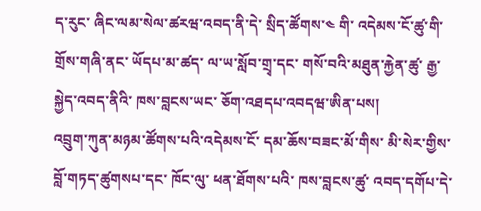ད་རུང་ ཞིང་ལམ་སེལ་ཚརཝ་འབད་ནི་དེ་ སྲིད་ཚོགས་༤ གི་ འདེམས་ངོ་ཚུ་གི་ གྲོས་གཞི་ནང་ ཡོདཔ་མ་ཚད་ ལ་ཡ་སློབ་གྲྭ་དང་ གསོ་བའི་མཐུན་རྐྱེན་ཚུ་ རྒྱ་སྐྱེད་འབད་ནིའི་ ཁས་བླངས་ཡང་ ཅོག་འཐདཔ་འབདཝ་ཨིན་པས།
འབྲུག་ཀུན་མཉམ་ཚོགས་པའི་འདེམས་ངོ་ དམ་ཆོས་བཟང་མོ་གིས་ མི་སེར་གྱིས་ བློ་གཏད་ཚུགསཔ་དང་ ཁོང་ལུ་ ཕན་ཐོགས་པའི་ ཁས་བླངས་ཚུ་ འབད་དགོཔ་དེ་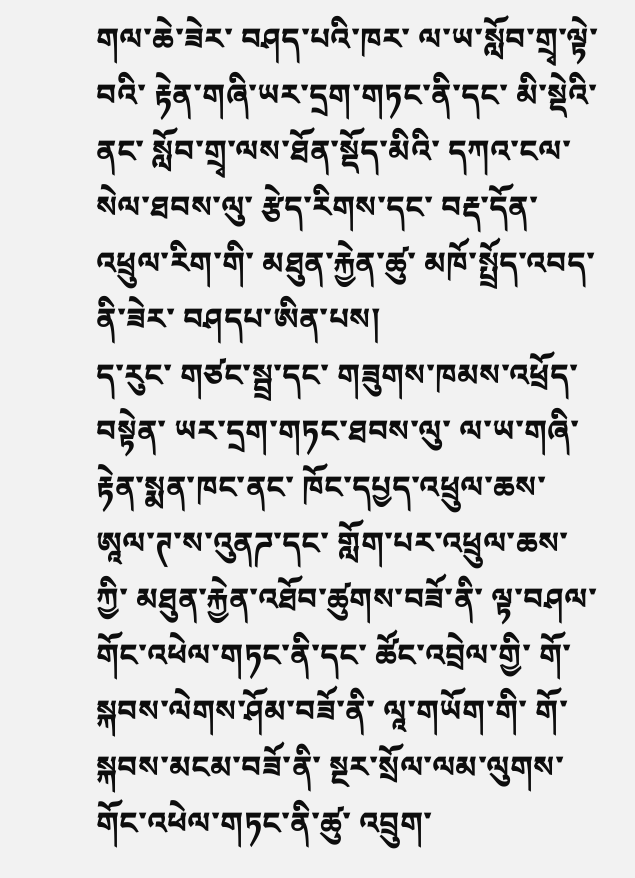གལ་ཆེ་ཟེར་ བཤད་པའི་ཁར་ ལ་ཡ་སློབ་གྲྭ་ལྟེ་བའི་ རྟེན་གཞི་ཡར་དྲག་གཏང་ནི་དང་ མི་སྡེའི་ནང་ སློབ་གྲྭ་ལས་ཐོན་སྡོད་མིའི་ དཀའ་ངལ་སེལ་ཐབས་ལུ་ རྩེད་རིགས་དང་ བརྡ་དོན་འཕྲུལ་རིག་གི་ མཐུན་རྐྱེན་ཚུ་ མཁོ་སྤྲོད་འབད་ནི་ཟེར་ བཤདཔ་ཨིན་པས།
ད་རུང་ གཙང་སྦྲ་དང་ གཟུགས་ཁམས་འཕྲོད་བསྟེན་ ཡར་དྲག་གཏང་ཐབས་ལུ་ ལ་ཡ་གཞི་རྟེན་སྨན་ཁང་ནང་ ཁོང་དཔྱད་འཕྲུལ་ཆས་ ཨཱལ་ཊ་ས་འུནཌ་དང་ གློག་པར་འཕྲུལ་ཆས་ཀྱི་ མཐུན་རྐྱེན་འཐོབ་ཚུགས་བཟོ་ནི་ ལྟ་བཤལ་གོང་འཕེལ་གཏང་ནི་དང་ ཚོང་འབྲེལ་གྱི་ གོ་སྐབས་ལེགས་ཤོམ་བཟོ་ནི་ ལཱ་གཡོག་གི་ གོ་སྐབས་མངམ་བཟོ་ནི་ སྔར་སྲོལ་ལམ་ལུགས་གོང་འཕེལ་གཏང་ནི་ཚུ་ འབྲུག་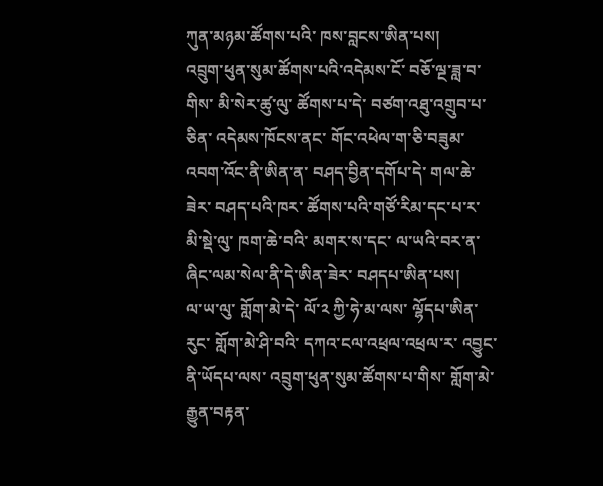ཀུན་མཉམ་ཚོགས་པའི་ ཁས་བླངས་ཨིན་པས།
འབྲུག་ཕུན་སུམ་ཚོགས་པའི་འདེམས་ངོ་ བཅོ་ལྔ་ཟླ་བ་གིས་ མི་སེར་ཚུ་ལུ་ ཚོགས་པ་དེ་ བཙག་འཐུ་འགྲུབ་པ་ཅིན་ འདེམས་ཁོངས་ནང་ གོང་འཕེལ་ག་ཅི་བཟུམ་ འབག་འོང་ནི་ཨིན་ན་ བཤད་བྱིན་དགོཔ་དེ་ གལ་ཆེ་ཟེར་ བཤད་པའི་ཁར་ ཚོགས་པའི་གཙོ་རིམ་དང་པ་ར་ མི་སྡེ་ལུ་ ཁག་ཆེ་བའི་ མགར་ས་དང་ ལ་ཡའི་བར་ན་ ཞིང་ལམ་སེལ་ནི་དེ་ཨིན་ཟེར་ བཤདཔ་ཨིན་པས།
ལ་ཡ་ལུ་ གློག་མེ་དེ་ ལོ་༢ ཀྱི་ཧེ་མ་ལས་ ལྷོདཔ་ཨིན་རུང་ གློག་མེ་ཤི་བའི་ དཀའ་ངལ་འཕྲལ་འཕྲལ་ར་ འབྱུང་ནི་ཡོདཔ་ལས་ འབྲུག་ཕུན་སུམ་ཚོགས་པ་གིས་ གློག་མེ་རྒྱུན་བརྟན་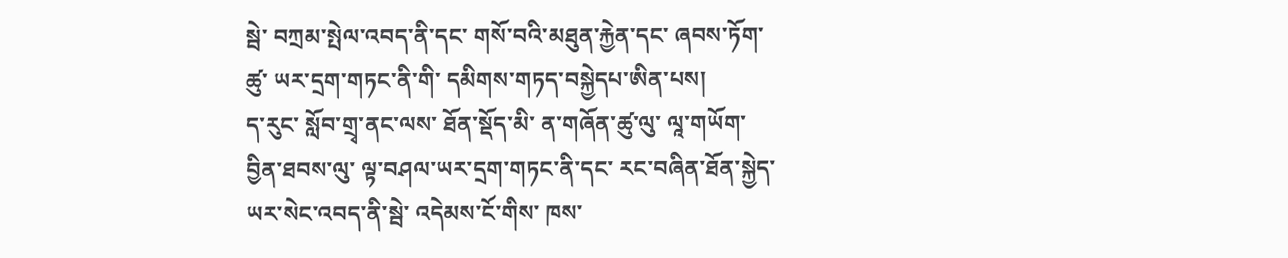སྦེ་ བཀྲམ་སྤེལ་འབད་ནི་དང་ གསོ་བའི་མཐུན་རྐྱེན་དང་ ཞབས་ཏོག་ཚུ་ ཡར་དྲག་གཏང་ནི་གི་ དམིགས་གཏད་བསྐྱེདཔ་ཨིན་པས།
ད་རུང་ སློབ་གྲྭ་ནང་ལས་ ཐོན་སྡོད་མི་ ན་གཞོན་ཚུ་ལུ་ ལཱ་གཡོག་བྱིན་ཐབས་ལུ་ ལྟ་བཤལ་ཡར་དྲག་གཏང་ནི་དང་ རང་བཞིན་ཐོན་སྐྱེད་ཡར་སེང་འབད་ནི་སྦེ་ འདེམས་ངོ་གིས་ ཁས་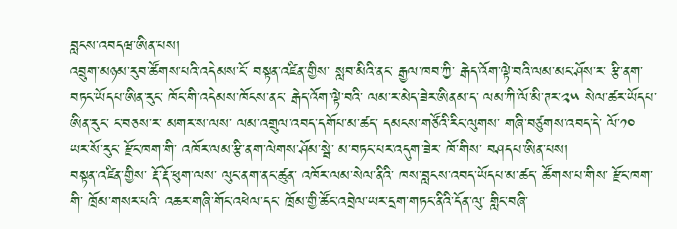བླངས་འབདཝ་ཨིན་པས།
འབྲུག་མཉམ་རུབ་ཚོགས་པའི་འདེམས་ངོ་ བསྟན་འཛིན་གྱིས་ སླབ་མིའི་ནང་ རྒྱལ་ཁབ་ཀྱི་ རྒེད་འོག་ལྟེ་བའི་ལམ་མང་ཤོས་ར་ རྩི་ནག་བཏང་ཡོདཔ་ཨིན་རུང་ ཁོང་གི་འདེམས་ཁོངས་ནང་ རྒེད་འོག་ལྟེ་བའི་ ལམ་ར་མེད་ཟེར་ཨིནམ་ད་ ལམ་ཀི་ལོ་མི་ཊར་༢༥ སེལ་ཚར་ཡོདཔ་ཨིན་རུང་ ང་བཅས་ར་ མགར་ས་ལས་ ལམ་འགྲུལ་འབད་དགོཔ་མ་ཚད་ དམངས་གཙོའི་རིང་ལུགས་ གཞི་བཙུགས་འབད་དེ་ ལོ་༡༠ ཡར་སོ་རུང་ རྫོང་ཁག་གི་ འཁོར་ལམ་རྩི་ནག་ལེགས་ཤོམ་སྦེ་ མ་བཏང་པར་འདུག་ཟེར་ ཁོ་གིས་ བཤདཔ་ཨིན་པས།
བསྟན་འཛིན་གྱིས་ རྡོ་རྡོ་ཕུག་ལས་ ལུང་ནག་ནང་ཚུན་ འཁོར་ལམ་སེལ་ནིའི་ ཁས་བླངས་འབད་ཡོདཔ་མ་ཚད་ ཚོགས་པ་གིས་ རྫོང་ཁག་གི་ ཁྲོམ་གསར་པའི་ འཆར་གཞི་གོང་འཕེལ་དང་ ཁྲོམ་གྱི་ཚོང་འབྲེལ་ཡར་དྲག་གཏང་ནིའི་དོན་ལུ་ གླིང་བཞི་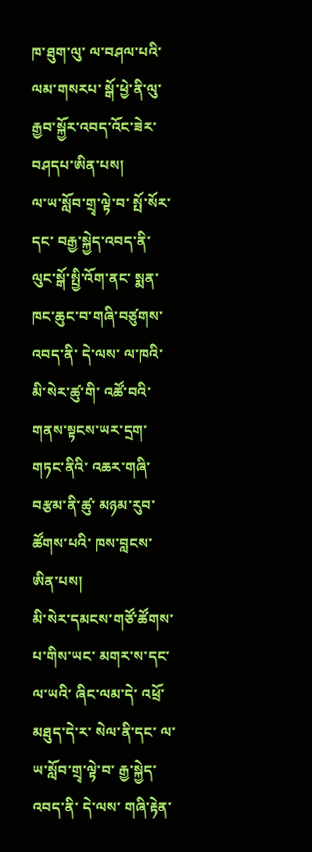ཁ་ཐུག་ལུ་ ལ་བཤལ་པའི་ ལམ་གསརཔ་ སྒོ་ཕྱེ་ནི་ལུ་ རྒྱབ་སྐྱོར་འབད་འོང་ཟེར་ བཤདཔ་ཨིན་པས།
ལ་ཡ་སློབ་གྲྭ་ལྟེ་བ་ སྤོ་སོར་དང་ བརྒྱ་སྐྱེད་འབད་ནི་ ལུང་སྒོ་སྤྱི་འོག་ནང་ སྨན་ཁང་ཆུང་བ་གཞི་བཙུགས་འབད་ནི་ དེ་ལས་ ལ་ཁའི་མི་སེར་ཚུ་གི་ འཚོ་བའི་གནས་སྟངས་ཡར་དྲག་གཏང་ནིའི་ འཆར་གཞི་བརྩམ་ནི་ཚུ་ མཉམ་རུབ་ཚོགས་པའི་ ཁས་བླངས་ཨིན་པས།
མི་སེར་དམངས་གཙོ་ཚོགས་པ་གིས་ཡང་ མགར་ས་དང་ལ་ཡའི་ ཞིང་ལམ་དེ་ འཕྲོ་མཐུད་དེ་ར་ སེལ་ནི་དང་ ལ་ཡ་སློབ་གྲྭ་ལྟེ་བ་ རྒྱ་སྐྱེད་འབད་ནི་ དེ་ལས་ གཞི་རྟེན་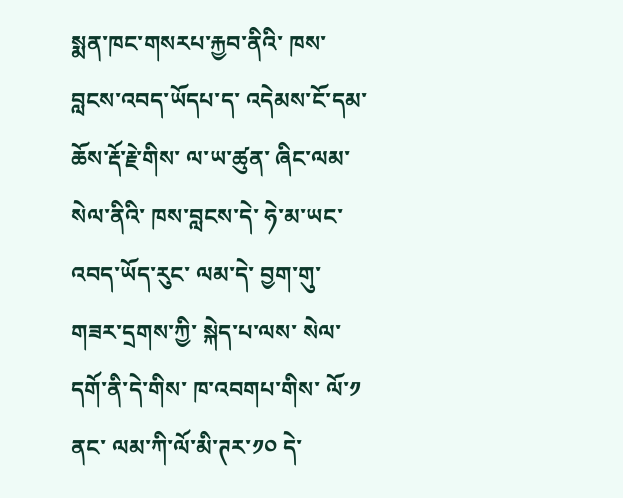སྨན་ཁང་གསརཔ་རྐྱབ་ནིའི་ ཁས་བླངས་འབད་ཡོདཔ་ད་ འདེམས་ངོ་དམ་ཆོས་རྡོ་རྗེ་གིས་ ལ་ཡ་ཚུན་ ཞིང་ལམ་སེལ་ནིའི་ ཁས་བླངས་དེ་ ཧེ་མ་ཡང་ འབད་ཡོད་རུང་ ལམ་དེ་ བྱག་གུ་གཟར་དྲགས་ཀྱི་ སྐེད་པ་ལས་ སེལ་དགོ་ནི་དེ་གིས་ ཁ་འབགཔ་གིས་ ལོ་༡ ནང་ ལམ་ཀི་ལོ་མི་ཊར་༡༠ དེ་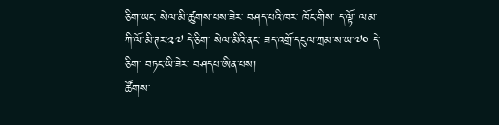ཅིག་ཡང་ སེལ་མི་ཚུགས་པས་ཟེར་ བཤད་པའི་ཁར་ ཁོང་གིས་ ད་ལྟོ་ ལམ་ཀི་ལོ་མི་ཊར་༢༧ དེ་ཅིག་ སེལ་མིའི་ནང་ ཟད་འགྲོ་དངུལ་ཀྲམ་ས་ཡ་༧༠ དེ་ཅིག་ བཏང་ཡི་ཟེར་ བཤདཔ་ཨིན་པས།
ཚོགས་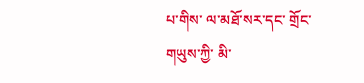པ་གིས་ ལ་མཐོ་སར་དང་ གྲོང་གཡུས་ཀྱི་ མི་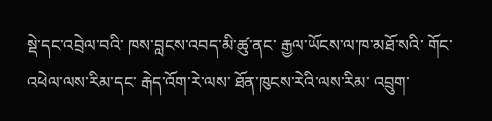སྡེ་དང་འབྲེལ་བའི་ ཁས་བླངས་འབད་མི་ཚུ་ནང་ རྒྱལ་ཡོངས་ལ་ཁ་མཐོ་སའི་ གོང་འཕེལ་ལས་རིམ་དང་ རྒེད་འོག་རེ་ལས་ ཐོན་ཁུངས་རེའི་ལས་རིམ་ འབྲུག་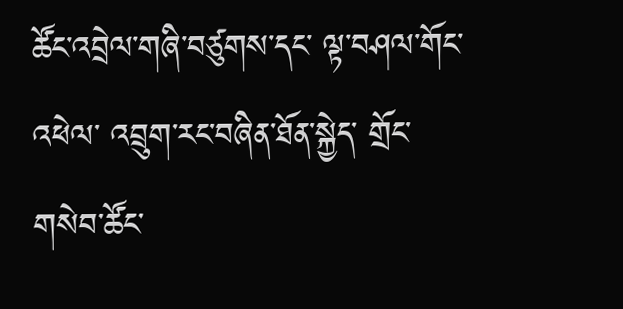ཚོང་འབྲེལ་གཞི་བཙུགས་དང་ ལྟ་བཤལ་གོང་འཕེལ་ འབྲུག་རང་བཞིན་ཐོན་སྐྱེད་ གྲོང་གསེབ་ཚོང་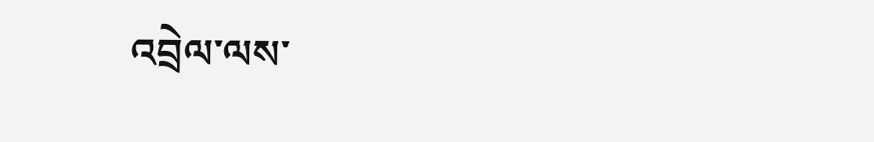འབྲེལ་ལས་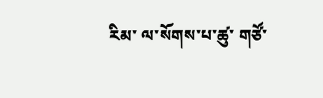རིམ་ ལ་སོགས་པ་ཚུ་ གཙོ་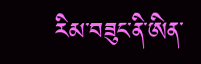རིམ་བཟུང་ནི་ཨིན་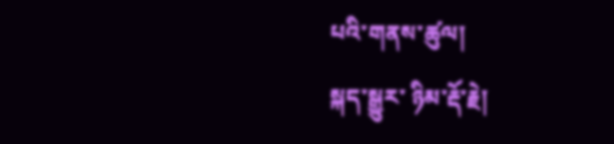པའི་གནས་ཚུལ།
སྐད་སྒྱུར་ ཉིམ་རྡོ་རྗེ།